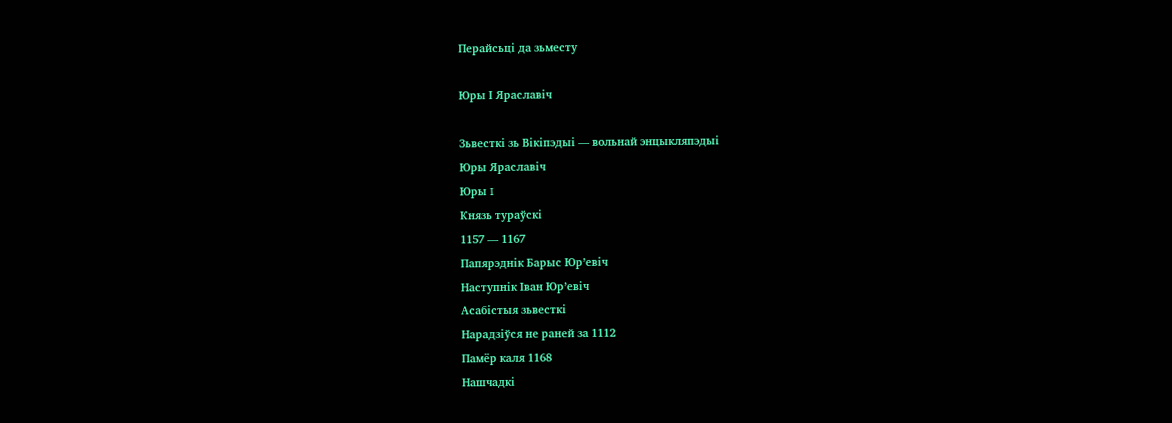Перайсьці да зьместу

Юры І Яраславіч

Зьвесткі зь Вікіпэдыі — вольнай энцыкляпэдыі
Юры Яраславіч
Юры I
Князь тураўскі
1157 — 1167
Папярэднік Барыс Юр’евіч
Наступнік Іван Юр’евіч
Асабістыя зьвесткі
Нарадзіўся не раней за 1112
Памёр каля 1168
Нашчадкі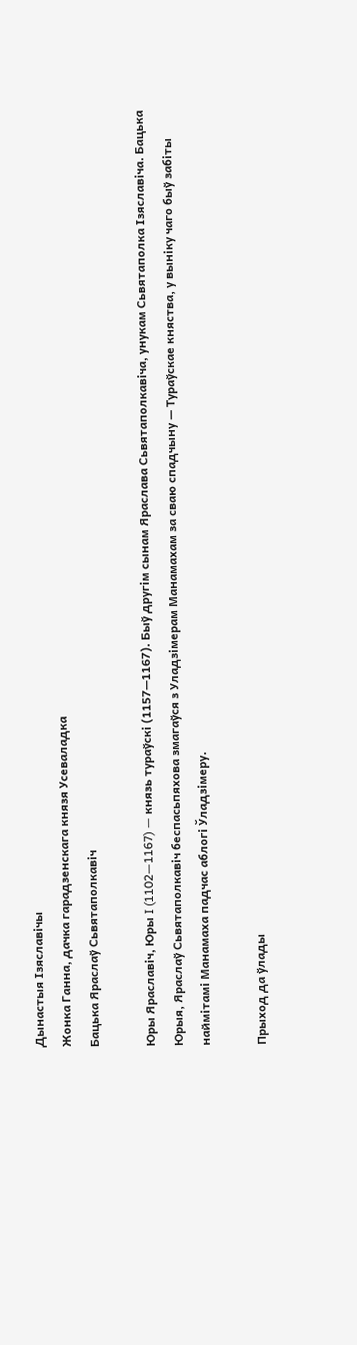Дынастыя Ізяславічы
Жонка Ганна, дачка гарадзенскага князя Усеваладка
Бацька Яраслаў Сьвятаполкавіч

Юры Яраславіч, Юры I (1102—1167) — князь тураўскі (1157—1167). Быў другім сынам Яраслава Сьвятаполкавіча, унукам Сьвятаполка Ізяславіча. Бацька Юрыя, Яраслаў Сьвятаполкавіч беспасьпяхова змагаўся з Уладзімерам Манамахам за сваю спадчыну — Тураўскае княства, у выніку чаго быў забіты наймітамі Манамаха падчас аблогі Ўладзімеру.

Прыход да ўлады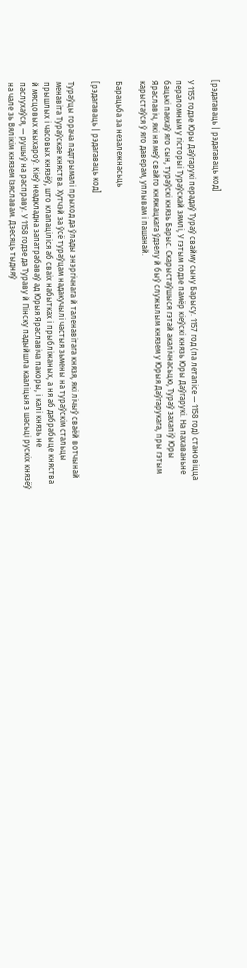[рэдагаваць | рэдагаваць код]

У 1155 годзе Юры Даўгарукі перадаў Тураў свайму сыну Барысу. 1157 год (па летапісе — 1158 год) становіцца пераломным у гісторыі Тураўскай зямлі, У гэтым годзе памёр кіеўскі князь Юры Даўгарукі. На пахаваньне бацькі паехаў яго сын, тураўскі князь Барыс. Скарыстаўшыся гэтай акалічнасьцю, Тураў захапіў Юры Яраславіч, які ня меў свайго княжацкага ўдзелу й быў служылым князем у Юрыя Даўгарукага, пры гэтым карыстаўся ў яго даверам, уплывам і пашанай.

Барацьба за незалежнасьць

[рэдагаваць | рэдагаваць код]

Тураўцы горача падтрымалі прыход да ўлады энэргічнага й таленавітага князя, які лічыў сваёй вотчынай менавіта Тураўскае княства. Хутчэй за ўсё тураўцам надакучылі частыя зьмены на тураўскім стальцы прышлых і часовых князёў, што клапаціліся аб сваіх набытках і прыбліжаных, а ня аб дабрабыце княства й мясцовых жыхароў. Кіеў неадкладна запатрабаваў ад Юрыя Яраславіча пакоры, і калі князь не паслухаўся, — рушыў на расправу. У 1158 годзе да Тураву й Пінску падыйшла кааліцыя з шасьці рускіх князёў на чале зь Вялікім князем Ізяславам. Дзесяць тыдняў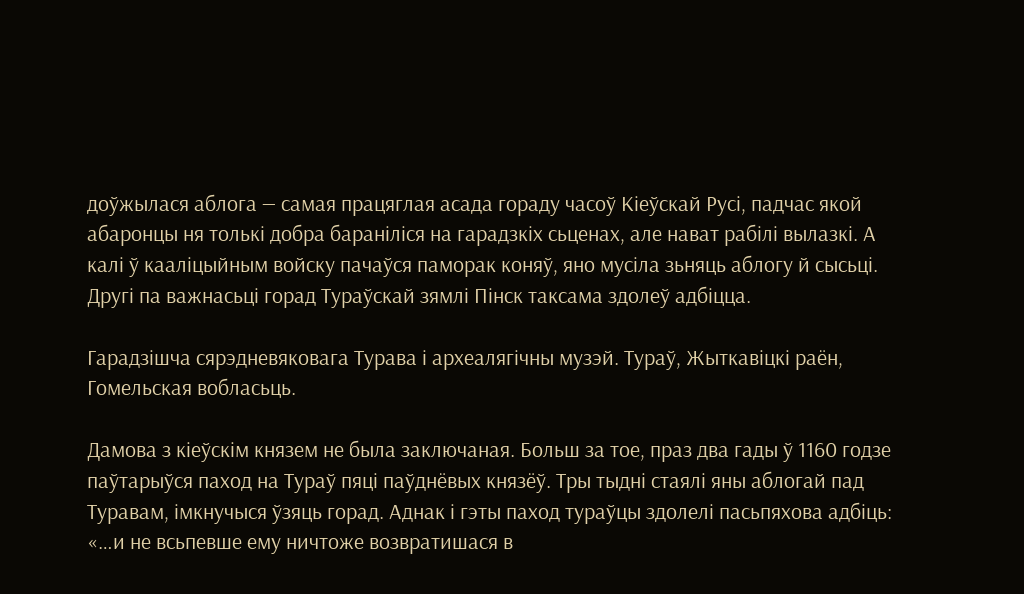доўжылася аблога — самая працяглая асада гораду часоў Кіеўскай Русі, падчас якой абаронцы ня толькі добра бараніліся на гарадзкіх сьценах, але нават рабілі вылазкі. А калі ў кааліцыйным войску пачаўся паморак коняў, яно мусіла зьняць аблогу й сысьці. Другі па важнасьці горад Тураўскай зямлі Пінск таксама здолеў адбіцца.

Гарадзішча сярэдневяковага Турава і археалягічны музэй. Тураў, Жыткавіцкі раён, Гомельская вобласьць.

Дамова з кіеўскім князем не была заключаная. Больш за тое, праз два гады ў 1160 годзе паўтарыўся паход на Тураў пяці паўднёвых князёў. Тры тыдні стаялі яны аблогай пад Туравам, імкнучыся ўзяць горад. Аднак і гэты паход тураўцы здолелі пасьпяхова адбіць: «…и не всьпевше ему ничтоже возвратишася в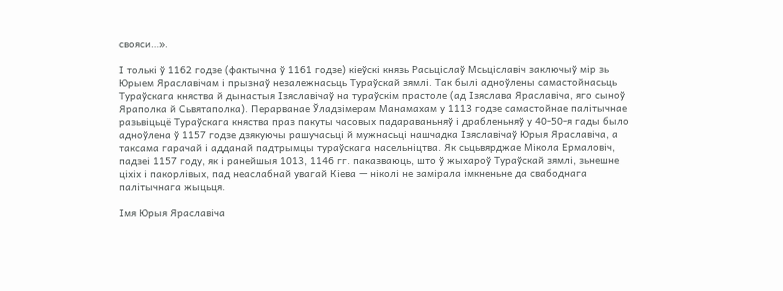свояси…».

І толькі ў 1162 годзе (фактычна ў 1161 годзе) кіеўскі князь Расьціслаў Мсьціславіч заключыў мір зь Юрыем Яраславічам і прызнаў незалежнасьць Тураўскай зямлі. Так былі адноўлены самастойнасьць Тураўскага княства й дынастыя Ізяславічаў на тураўскім прастоле (ад Ізяслава Яраславіча, яго сыноў Яраполка й Сьвятаполка). Перарванае Ўладзімерам Манамахам у 1113 годзе самастойнае палітычнае разьвіцьцё Тураўскага княства праз пакуты часовых падараваньняў і драбленьняў у 40-50-я гады было адноўлена ў 1157 годзе дзякуючы рашучасьці й мужнасьці нашчадка Ізяславічаў Юрыя Яраславіча, а таксама гарачай і адданай падтрымцы тураўскага насельніцтва. Як сьцьвярджае Мікола Ермаловіч, падзеі 1157 году, як і ранейшыя 1013, 1146 гг. паказваюць, што ў жыхароў Тураўскай зямлі, зьнешне ціхіх і пакорлівых, пад неаслабнай увагай Кіева — ніколі не замірала імкненьне да свабоднага палітычнага жыцьця.

Імя Юрыя Яраславіча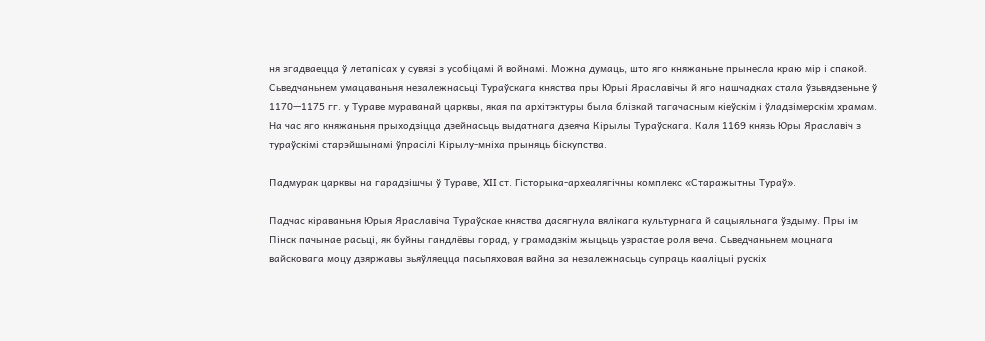ня згадваецца ў летапісах у сувязі з усобіцамі й войнамі. Можна думаць, што яго княжаньне прынесла краю мір і спакой. Сьведчаньнем умацаваньня незалежнасьці Тураўскага княства пры Юрыі Яраславічы й яго нашчадках стала ўзьвядзеньне ў 1170—1175 гг. у Тураве мураванай царквы, якая па архітэктуры была блізкай тагачасным кіеўскім і ўладзімерскім храмам. На час яго княжаньня прыходзіцца дзейнасьць выдатнага дзеяча Кірылы Тураўскага. Каля 1169 князь Юры Яраславіч з тураўскімі старэйшынамі ўпрасілі Кірылу-мніха прыняць біскупства.

Падмурак царквы на гарадзішчы ў Тураве, XII ст. Гісторыка-археалягічны комплекс «Старажытны Тураў».

Падчас кіраваньня Юрыя Яраславіча Тураўскае княства дасягнула вялікага культурнага й сацыяльнага ўздыму. Пры ім Пінск пачынае расьці, як буйны гандлёвы горад, у грамадзкім жыцьць узрастае роля веча. Сьведчаньнем моцнага вайсковага моцу дзяржавы зьяўляецца пасьпяховая вайна за незалежнасьць супраць кааліцыі рускіх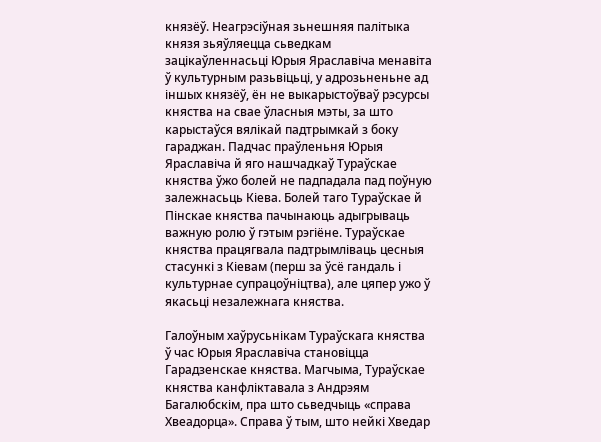князёў. Неагрэсіўная зьнешняя палітыка князя зьяўляецца сьведкам зацікаўленнасьці Юрыя Яраславіча менавіта ў культурным разьвіцьці, у адрозьненьне ад іншых князёў, ён не выкарыстоўваў рэсурсы княства на свае ўласныя мэты, за што карыстаўся вялікай падтрымкай з боку гараджан. Падчас праўленьня Юрыя Яраславіча й яго нашчадкаў Тураўскае княства ўжо болей не падпадала пад поўную залежнасьць Кіева. Болей таго Тураўскае й Пінскае княства пачынаюць адыгрываць важную ролю ў гэтым рэгіёне. Тураўскае княства працягвала падтрымліваць цесныя стасункі з Кіевам (перш за ўсё гандаль і культурнае супрацоўніцтва), але цяпер ужо ў якасьці незалежнага княства.

Галоўным хаўрусьнікам Тураўскага княства ў час Юрыя Яраславіча становіцца Гарадзенскае княства. Магчыма, Тураўскае княства канфліктавала з Андрэям Багалюбскім, пра што сьведчыць «справа Хвеадорца». Справа ў тым, што нейкі Хведар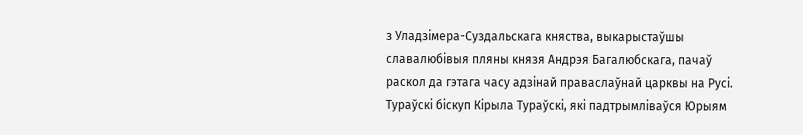з Уладзімера-Суздальскага княства, выкарыстаўшы славалюбівыя пляны князя Андрэя Багалюбскага, пачаў раскол да гэтага часу адзінай праваслаўнай царквы на Русі. Тураўскі біскуп Кірыла Тураўскі, які падтрымліваўся Юрыям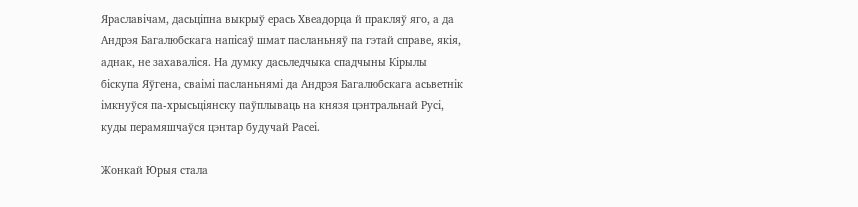Яраславічам, дасьціпна выкрыў ерась Хвеадорца й пракляў яго, а да Андрэя Багалюбскага напісаў шмат пасланьняў па гэтай справе, якія, аднак, не захаваліся. На думку дасьледчыка спадчыны Кірылы біскупа Яўгена, сваімі пасланьнямі да Андрэя Багалюбскага асьветнік імкнуўся па-хрысьціянску паўплываць на князя цэнтральнай Русі, куды перамяшчаўся цэнтар будучай Расеі.

Жонкай Юрыя стала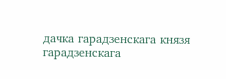дачка гарадзенскага князя гарадзенскага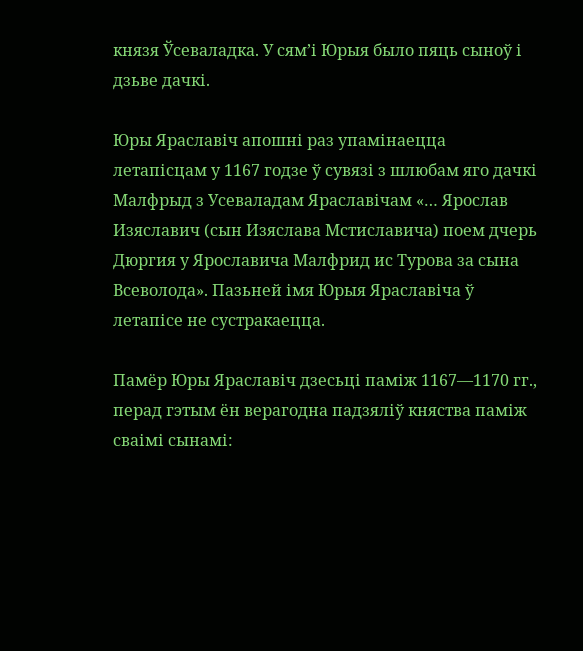князя Ўсеваладка. У сям’і Юрыя было пяць сыноў і дзьве дачкі.

Юры Яраславіч апошні раз упамінаецца летапісцам у 1167 годзе ў сувязі з шлюбам яго дачкі Малфрыд з Усеваладам Яраславічам «… Ярослав Изяславич (сын Изяслава Мстиславича) поем дчерь Дюргия у Ярославича Малфрид ис Турова за сына Всеволода». Пазьней імя Юрыя Яраславіча ў летапісе не сустракаецца.

Памёр Юры Яраславіч дзесьці паміж 1167—1170 гг., перад гэтым ён верагодна падзяліў княства паміж сваімі сынамі: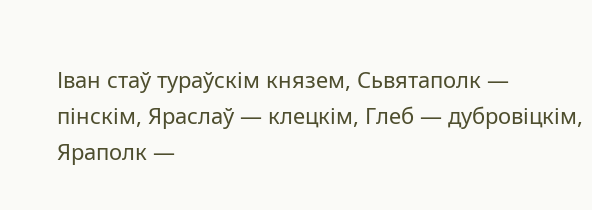Іван стаў тураўскім князем, Сьвятаполк — пінскім, Яраслаў — клецкім, Глеб — дубровіцкім, Яраполк —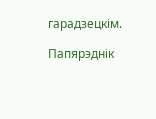гарадзецкім.

Папярэднік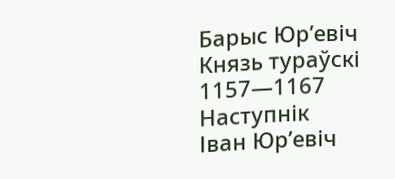Барыс Юр’евіч
Князь тураўскі
1157—1167
Наступнік
Іван Юр’евіч